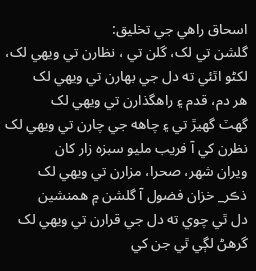اسحاق راهي جي تخليق:
گلشن تي لک، گلن تي ، نظارن تي ويهي لک،
لکڻو اٿئي ته دل جي بهارن تي ويهي لک
هر دم، قدم ۽ راهگذارن تي ويهي لک
گھٽ گھيڙ تي ۽ چاهه جي چارن تي ويهي لک
نظرن کي آ فريب مليو سبزه زار کان
ويران شهر، صحرا، مزارن تي ويهي لک
ذڪر_ خزان فضول آ گلشن ۾ همنشين
دل ٿي چوي ته دل جي قرارن تي ويهي لک
گرهڻ لڳي ٿي جن کي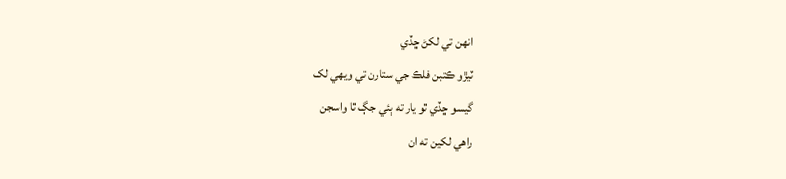انهن تي لکڻ ڇڏي
ٽيڙو ڪتبن فلڪ جي ستارن تي ويهي لک
گيسو ڇڏي ٿو يار ته ٻئي جڳ ٿا واسجن
راهي لکين ته ان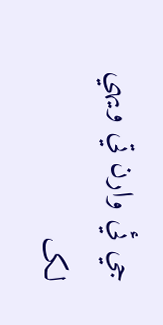جي ئي وارن تي ويهي لک